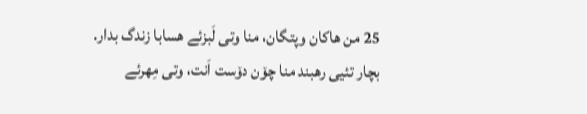25 من هاکان وپتگان، منا وتی لَبزئے هسابا زندگ بدار.
بچار تئیی رهبند منا چۆن دۆست اَنت، وتی مِهرئے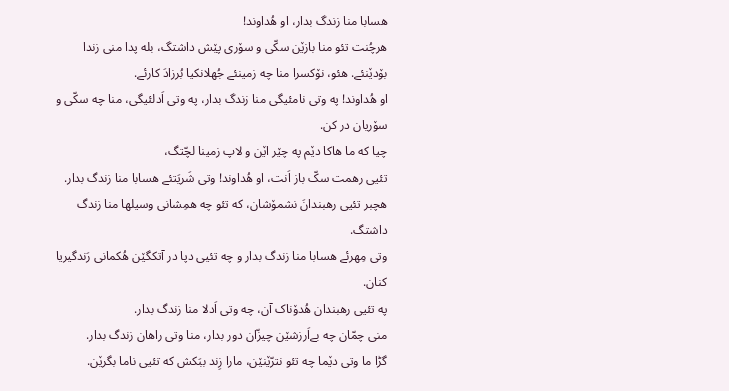هسابا منا زندگ بدار، او هُداوند!
هرچُنت تئو منا بازێن سکّی و سۆری پێش داشتگ، بله پدا منی زندا بۆدێنئے. هئو، نۆکسرا منا چه زمینئے جُهلانکیا بُرزادَ کارئے.
او هُداوند! په وتی نامئیگی منا زندگ بدار، په وتی اَدلئیگی، منا چه سکّی و سۆریان در کن.
چیا که ما هاکا دێم په چێر اێن و لاپ زمینا لچّتگ،
تئیی رهمت سکّ باز اَنت، او هُداوند! وتی شَریَتئے هسابا منا زندگ بدار.
هچبر تئیی رهبندانَ نشمۆشان، که تئو چه همِشانی وسیلها منا زندگ داشتگ.
وتی مِهرئے هسابا منا زندگ بدار و چه تئیی دپا در آتکگێن هُکمانی رَندگیریا کنان.
په تئیی رهبندان هُدۆناک آن، چه وتی اَدلا منا زندگ بدار.
منی چمّان چه بےاَرزشێن چیزّان دور بدار، منا وتی راهان زندگ بدار.
گڑا ما وتی دێما چه تئو نترّێنێن، مارا زِند ببَکش که تئیی ناما بگرێن.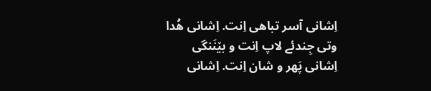اِشانی آسر تباهی اِنت. اِشانی هُدا وتی جِندئے لاپ اِنت و بێنَنگی اِشانی پَهر و شان اِنت. اِشانی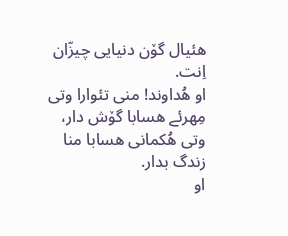هئیال گۆن دنیایی چیزّان اِنت.
او هُداوند! منی تئوارا وتی مِهرئے هسابا گۆش دار، وتی هُکمانی هسابا منا زندگ بدار.
او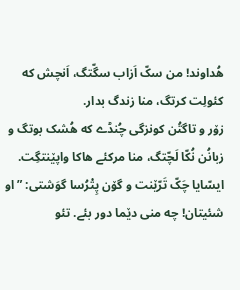هُداوند! من سکّ اَزاب سگّتگ، اَنچش که کئولِت کرتگ، منا زندگ بدار.
زۆر و تاگتُن کونزگی چُنڈے که هُشک بوتگ و زبانُن نُکّا لَچّتگ، منا مرکئے هاکا واپێنتگِت.
ایسّایا چَکّ تَرّێنت و گۆن پِتْرُسا گوَشتی: ”او شئیتان! چه منی دێما دور بئے. تئو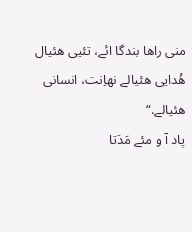منی راها بندگا ائے، تئیی هئیال هُدایی هئیالے نهاِنت، انسانی هئیالے.“
پاد آ و مئے مَدَتا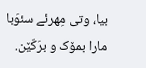بیا، وتی مِهرئے سئوَبا مارا بمۆک و برَکّێن.